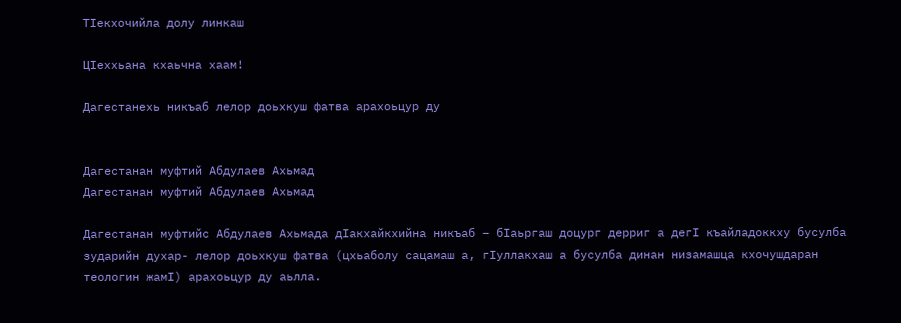ТIекхочийла долу линкаш

ЦIеххьана кхаьчна хаам!

Дагестанехь никъаб лелор доьхкуш фатва арахоьцур ду


Дагестанан муфтий Абдулаев Ахьмад
Дагестанан муфтий Абдулаев Ахьмад

Дагестанан муфтийс Абдулаев Ахьмада дӀакхайкхийна никъаб – бӀаьргаш доцург дерриг а дегӀ къайладоккху бусулба зударийн духар- лелор доьхкуш фатва (цхьаболу сацамаш а, гӀуллакхаш а бусулба динан низамашца кхочушдаран теологин жамӀ) арахоьцур ду аьлла.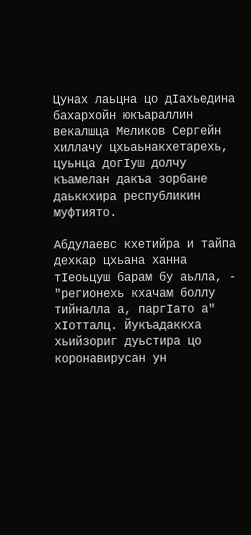Цунах лаьцна цо дӀахьедина бахархойн юкъараллин векалшца Меликов Сергейн хиллачу цхьаьнакхетарехь, цуьнца догӀуш долчу къамелан дакъа зорбане даьккхира республикин муфтиято.

Абдулаевс кхетийра и тайпа дехкар цхьана ханна тIеоьцуш барам бу аьлла, - "регионехь кхачам боллу тийналла а, паргIато а" хIотталц. Йукъадаккха хьийзориг дуьстира цо коронавирусан ун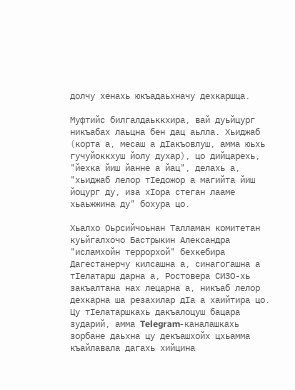долчу хенахь юкъадаьхначу дехкаршца.

Муфтийс билгалдаьккхира, вай дуьйцург никъабах лаьцна бен дац аьлла. Хьиджаб (корта а, месаш а дӀакъовлуш, амма юьхь гучуйоккхуш йолу духар), цо дийцарехь, "йехка йиш йанне а йац", делахь а, "хьиджаб лелор тIедожор а магийта йиш йоцург ду, иза хӀора стеган лааме хьаьжжина ду" бохура цо.

Хьалхо Оьрсийчоьнан Талламан комитетан куьйгалхочо Бастрыкин Александра "исламхойн террорхой" бехкебира Дагестанерчу килсашна а, синагогашна а тӀелатарш дарна а, Ростовера СИЗО-хь закъалтана нах лецарна а, никъаб лелор дехкарна ша резахилар дIа а хаийтира цо. Цу тӀелатаршкахь дакъалоцуш бацара зударий, амма Telegram-каналашкахь зорбане даьхна цу декъашхойх цхьамма къайлавала дагахь хийцина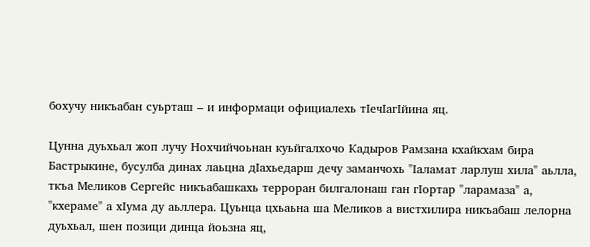бохучу никъабан суьрташ – и информаци официалехь тӀечӀагӀйина яц.

Цунна дуьхьал жоп лучу Нохчийчоьнан куьйгалхочо Кадыров Рамзана кхайкхам бира Бастрыкине, бусулба динах лаьцна дӀахьедарш дечу заманчохь "Ӏаламат ларлуш хила" аьлла, ткъа Меликов Сергейс никъабашкахь терроран билгалонаш ган гӀортар "ларамаза" а, "кхераме" а хIума ду аьллера. Цуьнца цхьаьна ша Меликов а вистхилира никъабаш лелорна дуьхьал, шен позици динца йоьзна яц,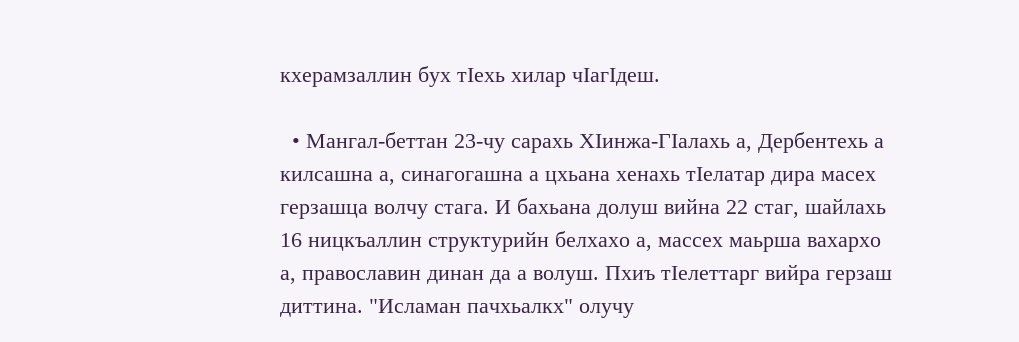кхерамзаллин бух тӀехь хилар чӀагӀдеш.

  • Мангал-беттан 23-чу сарахь ХIинжа-ГIалахь а, Дербентехь а килсашна а, синагогашна а цхьана хенахь тӀелатар дира масех герзашца волчу стага. И бахьана долуш вийна 22 стаг, шайлахь 16 ницкъаллин структурийн белхахо а, массех маьрша вахархо а, православин динан да а волуш. Пхиъ тӀелеттарг вийра герзаш диттина. "Исламан пачхьалкх" олучу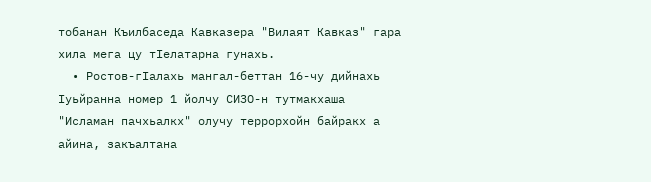тобанан Къилбаседа Кавказера "Вилаят Кавказ" гара хила мега цу тӀелатарна гунахь.
  • Ростов-гӀалахь мангал-беттан 16-чу дийнахь Ӏуьйранна номер 1 йолчу СИЗО-н тутмакхаша "Исламан пачхьалкх" олучу террорхойн байракх а айина, закъалтана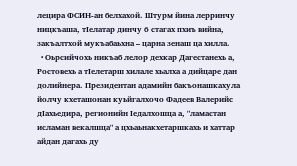лецира ФСИН-ан белхахой. Штурм йина лерринчу ницкъаша, тӀелатар динчу 6 стагах пхиъ вийна, закъалтхой мукъабаьхна – царна зенаш ца хилла.
  • Оьрсийчохь никъаб лелор дехкар Дагестанехь а, Ростовехь а тӀелетарш хилале хьалха а дийцаре дан долийнера. Президентан адамийн бакъонашкахула йолчу кхеташонан куьйгалхочо Фадеев Валерийс дӀахьедира, регионийн Ӏедалхошца а, "ламастан исламан векалшца" а цхьаьнакхетаршкахь и хаттар айдан дагахь ду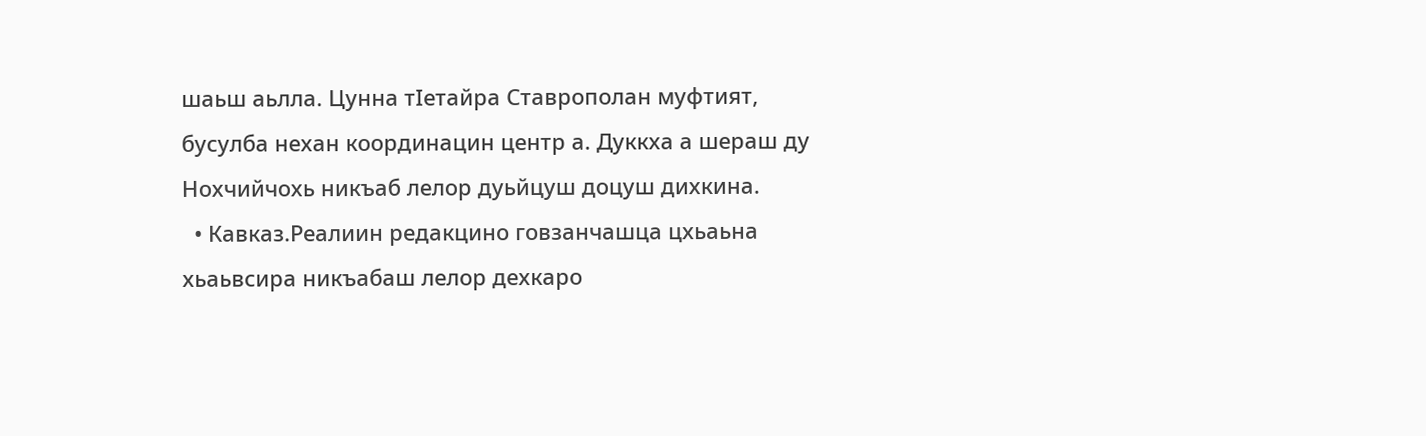шаьш аьлла. Цунна тIетайра Ставрополан муфтият, бусулба нехан координацин центр а. Дуккха а шераш ду Нохчийчохь никъаб лелор дуьйцуш доцуш дихкина.
  • Кавказ.Реалиин редакцино говзанчашца цхьаьна хьаьвсира никъабаш лелор дехкаро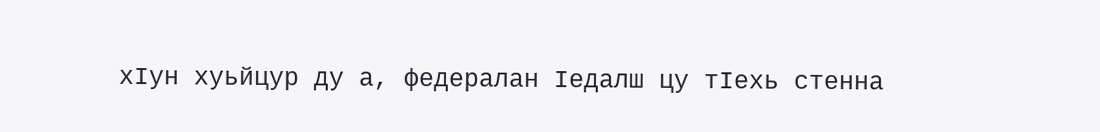хӀун хуьйцур ду а, федералан Ӏедалш цу тIехь стенна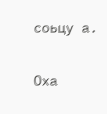соьцу а.

Оха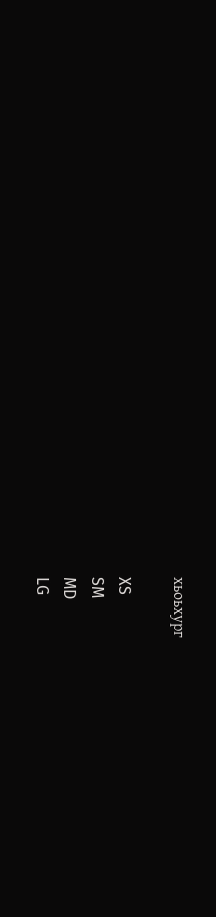хьоьхург

XS
SM
MD
LG